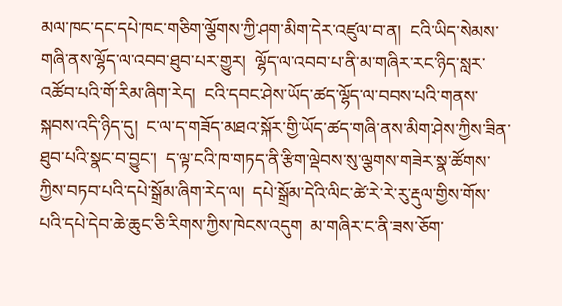མལ་ཁང་དང་དཔེ་ཁང་གཅིག་ལྕོགས་ཀྱི་ཤག་མིག་དེར་འཛུལ་བ་ན།  ངའི་ཡིད་སེམས་གཞི་ནས་ལྷོད་ལ་འབབ་ཐུབ་པར་གྱུར།  ལྷོད་ལ་འབབ་པ་ནི་མ་གཞིར་རང་ཉིད་སླར་འཚོབ་པའི་གོ་རིམ་ཞིག་རེད།  ངའི་དབང་ཤེས་ཡོད་ཚད་ལྷོད་ལ་བབས་པའི་གནས་སྐབས་འདི་ཉིད་དུ།  ང་ལ་ད་གཟོད་མཐའ་སྐོར་གྱི་ཡོད་ཚད་གཞི་ནས་མིག་ཤེས་ཀྱིས་ཟིན་ཐུབ་པའི་སྣང་བ་བྱུང་།  ད་ལྟ་ངའི་ཁ་གཏད་ནི་རྩིག་ལྡེབས་སུ་ལྕགས་གཟེར་སྣ་ཚོགས་ཀྱིས་བཏབ་པའི་དཔེ་སྒྲོམ་ཞིག་རེད་ལ།  དཔེ་སྒྲོམ་དེའི་ལིང་ཚེ་རེ་རེ་རུ་རྡུལ་གྱིས་གོས་པའི་དཔེ་དེབ་ཆེ་ཆུང་ཅི་རིགས་ཀྱིས་ཁེངས་འདུག  མ་གཞིར་ང་ནི་ཟས་ཅོག་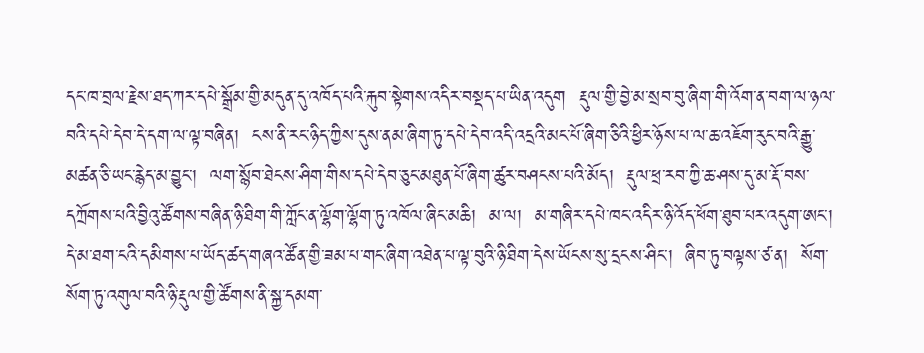དང་ཁ་བྲལ་རྗེས་ཐད་ཀར་དཔེ་སྒྲོམ་གྱི་མདུན་དུ་འཁོད་པའི་རྐུབ་སྟེགས་འདིར་བསྡད་པ་ཡིན་འདུག  རྡུལ་གྱི་བྱེ་མ་སྲབ་བུ་ཞིག་གི་འོག་ན་བག་ལ་ཉལ་བའི་དཔེ་དེབ་དེ་དག་ལ་ལྟ་བཞིན།  ངས་ནི་རང་ཉིད་ཀྱིས་དུས་ནམ་ཞིག་ཏུ་དཔེ་དེབ་འདི་འདྲའི་མང་པོ་ཞིག་ཅིའི་ཕྱིར་ཉོས་པ་ལ་ཆ་འཇོག་རུང་བའི་རྒྱུ་མཚན་ཅི་ཡང་རྙེད་མ་བྱུང་།  ལག་སྙོབ་ཐེངས་ཤིག་གིས་དཔེ་དེབ་ཅུང་མཐུན་པོ་ཞིག་ཚུར་བཤངས་པའི་མོད།  རྡུལ་ཕྲ་རབ་ཀྱི་ཆ་ཤས་དུ་མ་རྡོ་བས་དཀྲོགས་པའི་བྱིའུ་ཚོགས་བཞིན་ཉི་ཐིག་གི་ཀློང་ན་ལྷོག་ལྷོག་ཏུ་འཁོལ་ཞིང་མཆི།  མ་ལ།  མ་གཞིར་དཔེ་ཁང་འདིར་ཉི་འོད་ཕོག་ཐུབ་པར་འདུག་ཨང་།  དེ་མ་ཐག་ངའི་དམིགས་པ་ཡོད་ཚད་གཞའ་ཚོན་གྱི་ཟམ་པ་གང་ཞིག་འཐེན་པ་ལྟ་བུའི་ཉི་ཐིག་དེས་ཡོངས་སུ་དྲངས་ཤིང་།  ཞིབ་ཏུ་བལྟས་ཙ་ན།  སོག་སོག་ཏུ་འགུལ་བའི་ཉི་རྡུལ་གྱི་ཚོགས་ནི་སྐྱ་དམག་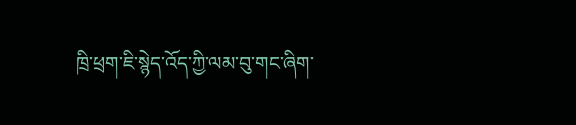ཁྲི་ཕྲག་ཇི་སྙེད་འོད་ཀྱི་ལམ་བུ་གང་ཞིག་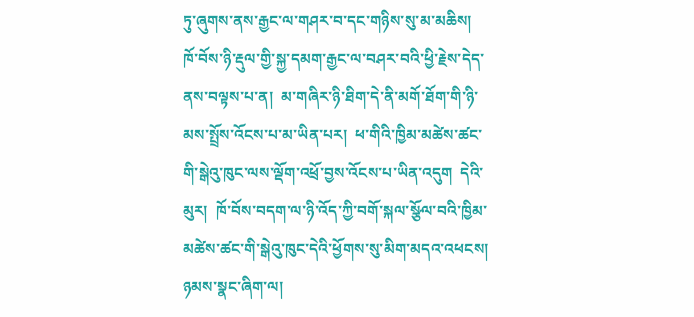ཏུ་ཞུགས་ནས་རྒྱང་ལ་གཤར་བ་དང་གཉིས་སུ་མ་མཆིས།  ཁོ་བོས་ཉི་རྡུལ་གྱི་སྐྱ་དམག་རྒྱང་ལ་བཤར་བའི་ཕྱི་རྗེས་དེད་ནས་བལྟས་པ་ན།  མ་གཞིར་ཉི་ཐིག་དེ་ནི་མགོ་ཐོག་གི་ཉི་མས་སྤྲོས་འོངས་པ་མ་ཡིན་པར།  ཕ་གིའི་ཁྱིམ་མཚེས་ཚང་གི་སྒེའུ་ཁུང་ལས་ལྡོག་འཕྲོ་བྱས་འོངས་པ་ཡིན་འདུག  དེའི་མུར།  ཁོ་བོས་བདག་ལ་ཉི་འོད་ཀྱི་བགོ་སྐལ་སྩོལ་བའི་ཁྱིམ་མཚེས་ཚང་གི་སྒེའུ་ཁུང་དེའི་ཕྱོགས་སུ་མིག་མདའ་འཕངས།  ཉམས་སྣང་ཞིག་ལ།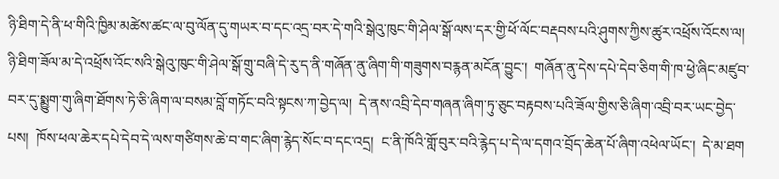ཉི་ཐིག་དེ་ནི་ཕ་གིའི་ཁྱིམ་མཚེས་ཚང་ལ་བུ་ལོན་དུ་གཡར་བ་དང་འདྲ་བར་དེ་གའི་སྒེའུ་ཁུང་གི་ཤེལ་སྒོ་ལས་དར་གྱི་ཕོ་ལོང་བརྡབས་པའི་ཤུགས་ཀྱིས་ཚུར་འཕྲོས་འོངས་ལ།  ཉི་ཐིག་ཟོལ་མ་དེ་འཕྲོས་འོང་སའི་སྒེའུ་ཁུང་གི་ཤེལ་སྒོ་གྲུ་བཞི་དེ་རུ་ད་ནི་གཞོན་ནུ་ཞིག་གི་གཟུགས་བརྙན་མངོན་བྱུང་།  གཞོན་ནུ་དེས་དཔེ་དེབ་ཅིག་གི་ཁ་ཕྱེ་ཞིང་མཛུབ་བར་དུ་སྨྱུག་གུ་ཞིག་ཐོགས་ཏེ་ཅི་ཞིག་ལ་བསམ་བློ་གཏོང་བའི་སྟངས་ཀ་བྱེད་ལ།  དེ་ནས་འབྲི་དེབ་གཞན་ཞིག་ཏུ་ཅུང་བརྟབས་པའི་ཟོལ་གྱིས་ཅི་ཞིག་འབྲི་བར་ཡང་བྱེད་པས།  ཁོས་ཕལ་ཆེར་དཔེ་དེབ་དེ་ལས་གཙིགས་ཆེ་བ་གང་ཞིག་རྙེད་སོང་བ་དང་འདྲ།  ང་ནི་ཁོའི་གློ་བུར་བའི་རྙེད་པ་དེ་ལ་དགའ་བྲོད་ཆེན་པོ་ཞིག་འཕེལ་ཡོང་།  དེ་མ་ཐག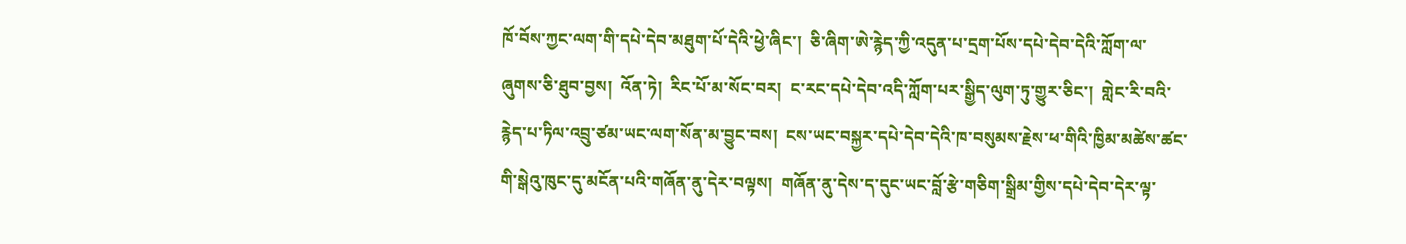ཁོ་བོས་ཀྱང་ལག་གི་དཔེ་དེབ་མཐུག་པོ་དེའི་ཕྱེ་ཞིང་།  ཅི་ཞིག་ཨེ་རྙེད་ཀྱི་འདུན་པ་དྲག་པོས་དཔེ་དེབ་དེའི་ཀློག་ལ་ཞུགས་ཅི་ཐུབ་བྱས།  འོན་ཏེ།  རིང་པོ་མ་སོང་བར།  ང་རང་དཔེ་དེབ་འདི་ཀློག་པར་སྒྱིད་ལུག་ཏུ་གྱུར་ཅིང་།  གླེང་རི་བའི་རྙེད་པ་ཏིལ་འབྲུ་ཙམ་ཡང་ལག་སོན་མ་བྱུང་བས།  ངས་ཡང་བསྐྱར་དཔེ་དེབ་དེའི་ཁ་བསུམས་རྗེས་ཕ་གིའི་ཁྱིམ་མཚེས་ཚང་གི་སྒེའུ་ཁུང་དུ་མངོན་པའི་གཞོན་ནུ་དེར་བལྟས།  གཞོན་ནུ་དེས་ད་དུང་ཡང་བློ་རྩེ་གཅིག་སྒྲིམ་གྱིས་དཔེ་དེབ་དེར་ལྟ་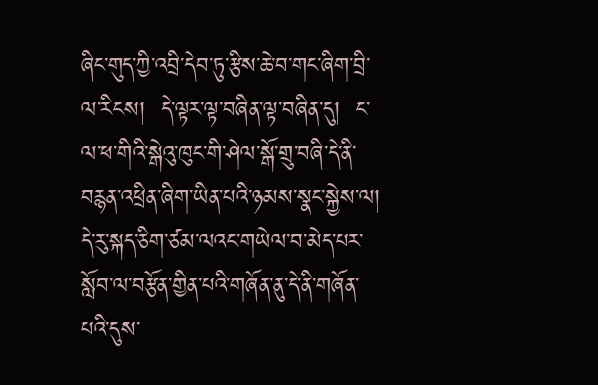ཞིང་གུད་ཀྱི་འབྲི་དེབ་ཏུ་རྩིས་ཆེ་བ་གང་ཞིག་བྲི་ལ་རིངས།  དེ་ལྟར་ལྟ་བཞིན་ལྟ་བཞིན་དུ།  ང་ལ་ཕ་གིའི་སྒེའུ་ཁུང་གི་ཤེལ་སྒོ་གྲུ་བཞི་དེ་ནི་བརྙན་འཕྲིན་ཞིག་ཡིན་པའི་ཉམས་སྣང་སྐྱེས་ལ།  དེ་རུ་སྐད་ཅིག་ཙམ་ལའང་གཡེལ་བ་མེད་པར་སློབ་ལ་བརྩོན་གྱིན་པའི་གཞོན་ནུ་དེ་ནི་གཞོན་པའི་དུས་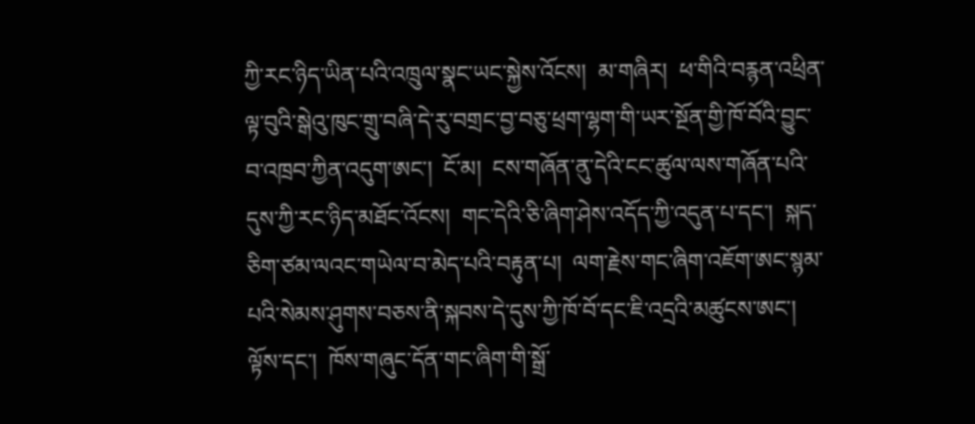ཀྱི་རང་ཉིད་ཡིན་པའི་འཁྲུལ་སྣང་ཡང་སྐྱེས་འོངས།  མ་གཞིར།  ཕ་གིའི་བརྙན་འཕྲིན་ལྟ་བུའི་སྒེའུ་ཁུང་གྲུ་བཞི་དེ་རུ་བགྲང་བྱ་བཅུ་ཕྲག་ལྷག་གི་ཡར་སྔོན་གྱི་ཁོ་བོའི་བྱུང་བ་འཁྲབ་ཀྱིན་འདུག་ཨང་།  ངོ་མ།  ངས་གཞོན་ནུ་དེའི་ངང་ཚུལ་ལས་གཞོན་པའི་དུས་ཀྱི་རང་ཉིད་མཐོང་འོངས།  གང་དེའི་ཅི་ཞིག་ཤེས་འདོད་ཀྱི་འདུན་པ་དང་།  སྐད་ཅིག་ཙམ་ལའང་གཡེལ་བ་མེད་པའི་བརྟུན་པ།  ལག་རྗེས་གང་ཞིག་འཇོག་ཨང་སྙམ་པའི་སེམས་ཤུགས་བཅས་ནི་སྐབས་དེ་དུས་ཀྱི་ཁོ་བོ་དང་ཇི་འདྲའི་མཚུངས་ཨང་།  ལྟོས་དང་།  ཁོས་གཞུང་དོན་གང་ཞིག་གི་སྒྲོ་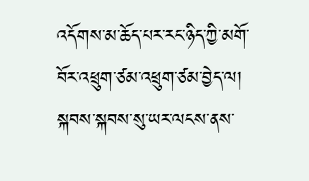འདོགས་མ་ཆོད་པར་རང་ཉིད་ཀྱི་མགོ་བོར་འཕྲུག་ཙམ་འཕྲུག་ཙམ་བྱེད་ལ།  སྐབས་སྐབས་སུ་ཡར་ལངས་ནས་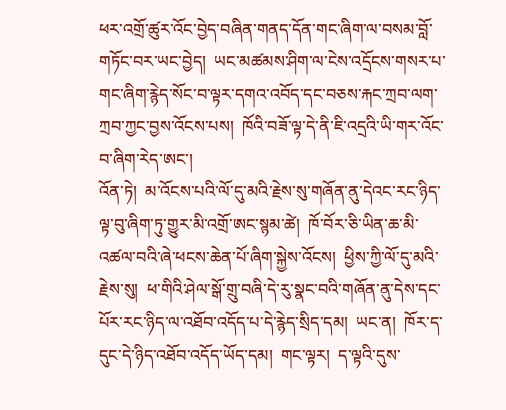ཕར་འགྲོ་ཚུར་འོང་བྱེད་བཞིན་གནད་དོན་གང་ཞིག་ལ་བསམ་བློ་གཏོང་བར་ཡང་བྱེད།  ཡང་མཚམས་ཤིག་ལ་ངེས་འདྲོངས་གསར་པ་གང་ཞིག་རྙེད་སོང་བ་ལྟར་དགའ་འབོད་དང་བཅས་རྐང་ཀྲབ་ལག་ཀྲབ་ཀྱང་བྱས་འོངས་པས།  ཁོའི་བཟོ་ལྟ་དེ་ནི་ཇི་འདྲའི་ཡི་གར་འོང་བ་ཞིག་རེད་ཨང་།
འོན་ཏེ།  མ་འོངས་པའི་ལོ་དུ་མའི་རྗེས་སུ་གཞོན་ནུ་དེའང་རང་ཉིད་ལྟ་བུ་ཞིག་ཏུ་གྱུར་མི་འགྲོ་ཨང་སྙམ་ཚེ།  ཁོ་བོར་ཅི་ཡིན་ཆ་མི་འཚལ་བའི་ཞེ་ཕངས་ཆེན་པོ་ཞིག་སྐྱེས་འོངས།  ཕྱིས་ཀྱི་ལོ་དུ་མའི་རྗེས་སུ།  ཕ་གིའི་ཤེལ་སྒོ་གྲུ་བཞི་དེ་རུ་སྣང་བའི་གཞོན་ནུ་དེས་དང་པོར་རང་ཉིད་ལ་འཐོབ་འདོད་པ་དེ་རྙེད་སྲིད་དམ།  ཡང་ན།  ཁོར་ད་དུང་དེ་ཉིད་འཐོབ་འདོད་ཡོད་དམ།  གང་ལྟར།  ད་ལྟའི་དུས་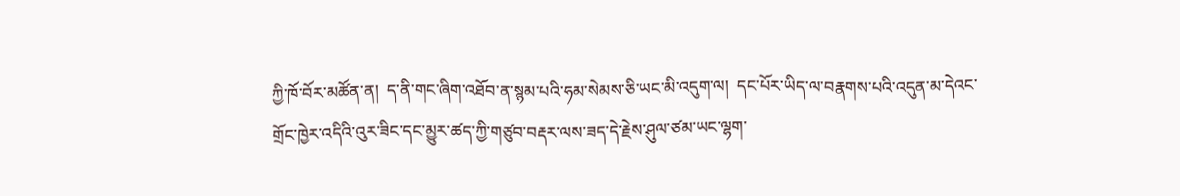ཀྱི་ཁོ་བོར་མཚོན་ན།  ད་ནི་གང་ཞིག་འཐོབ་ན་སྙམ་པའི་ཧམ་སེམས་ཅི་ཡང་མི་འདུག་ལ།  དང་པོར་ཡིད་ལ་བརྣགས་པའི་འདུན་མ་དེའང་གྲོང་ཁྱེར་འདིའི་འུར་ཟིང་དང་མྱུར་ཚད་ཀྱི་གཙུབ་བརྡར་ལས་ཟད་དེ་རྗེས་ཤུལ་ཙམ་ཡང་ལྷག་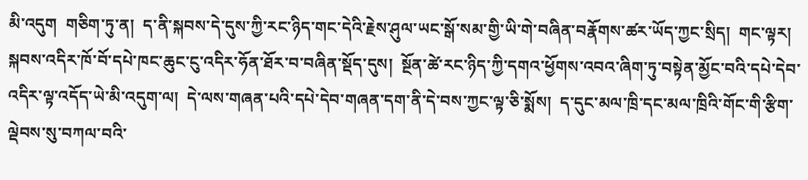མི་འདུག  གཅིག་ཏུ་ན།  ད་ནི་སྐབས་དེ་དུས་ཀྱི་རང་ཉིད་གང་དེའི་རྗེས་ཤུལ་ཡང་སྒོ་སམ་གྱི་ཡི་གེ་བཞིན་བརྣོགས་ཚར་ཡོད་ཀྱང་སྲིད།  གང་ལྟར།  སྐབས་འདིར་ཁོ་བོ་དཔེ་ཁང་ཆུང་ངུ་འདིར་ཧོན་ཐོར་བ་བཞིན་སྡོད་དུས།  སྔོན་ཚེ་རང་ཉིད་ཀྱི་དགའ་ཕྱོགས་འབའ་ཞིག་ཏུ་བསྟེན་མྱོང་བའི་དཔེ་དེབ་འདིར་ལྟ་འདོད་ཡེ་མི་འདུག་ལ།  དེ་ལས་གཞན་པའི་དཔེ་དེབ་གཞན་དག་ནི་དེ་བས་ཀྱང་ལྟ་ཅི་སྨོས།  ད་དུང་མལ་ཁྲི་དང་མལ་ཁྲིའི་གོང་གི་རྩིག་ལྡེབས་སུ་བཀལ་བའི་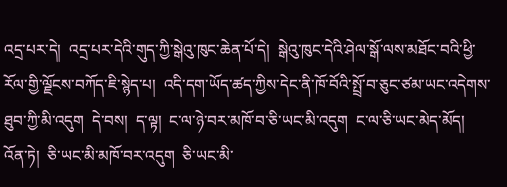འདྲ་པར་དེ།  འདྲ་པར་དེའི་གུད་ཀྱི་སྒེའུ་ཁུང་ཆེན་པོ་དེ།  སྒེའུ་ཁུང་དེའི་ཤེལ་སྒོ་ལས་མཐོང་བའི་ཕྱི་རོལ་གྱི་ལྗོངས་བཀོད་ཇི་སྙེད་པ།  འདི་དག་ཡོད་ཚད་ཀྱིས་དེང་ནི་ཁོ་བོའི་སྤྲོ་བ་ཅུང་ཙམ་ཡང་འདེགས་ཐུབ་ཀྱི་མི་འདུག  དེ་བས།  ད་ལྟ།  ང་ལ་ཉེ་བར་མཁོ་བ་ཅི་ཡང་མི་འདུག  ང་ལ་ཅི་ཡང་མེད་མོད།  འོན་ཏེ།  ཅི་ཡང་མི་མཁོ་བར་འདུག  ཅི་ཡང་མི་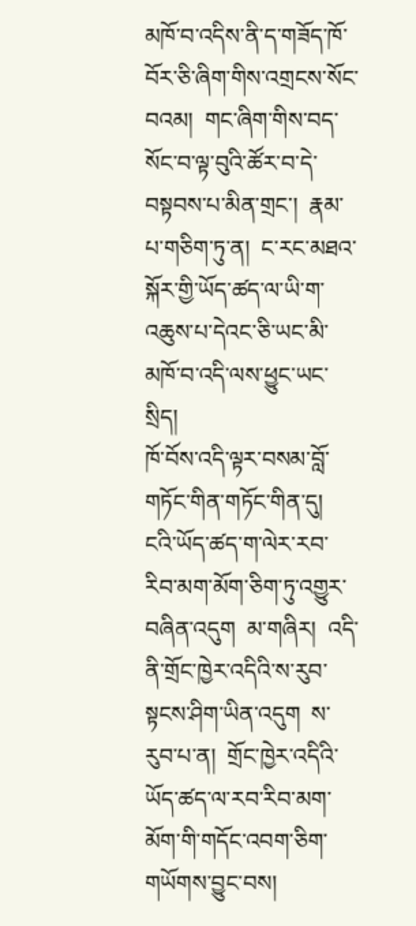མཁོ་བ་འདིས་ནི་ད་གཟོད་ཁོ་བོར་ཅི་ཞིག་གིས་འགྲངས་སོང་བའམ།  གང་ཞིག་གིས་བད་སོང་བ་ལྟ་བུའི་ཚོར་བ་དེ་བསྟབས་པ་མིན་གྲང་།  རྣམ་པ་གཅིག་ཏུ་ན།  ང་རང་མཐའ་སྐོར་གྱི་ཡོད་ཚད་ལ་ཡི་ག་འཆུས་པ་དེའང་ཅི་ཡང་མི་མཁོ་བ་འདི་ལས་ཕྱུང་ཡང་སྲིད།
ཁོ་བོས་འདི་ལྟར་བསམ་བློ་གཏོང་གིན་གཏོང་གིན་དུ།  ངའི་ཡོད་ཚད་ག་ལེར་རབ་རིབ་མག་མོག་ཅིག་ཏུ་འགྱུར་བཞིན་འདུག  མ་གཞིར།  འདི་ནི་གྲོང་ཁྱེར་འདིའི་ས་རུབ་སྟངས་ཤིག་ཡིན་འདུག  ས་རུབ་པ་ན།  གྲོང་ཁྱེར་འདིའི་ཡོད་ཚད་ལ་རབ་རིབ་མག་མོག་གི་གདོང་འབག་ཅིག་གཡོགས་བྱུང་བས།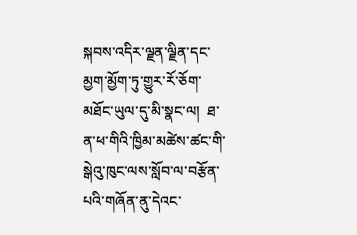སྐབས་འདིར་ལྗན་ལྗིན་དང་མྱག་མྱོག་ཏུ་གྱུར་རོ་ཅོག་མཐོང་ཡུལ་དུ་མི་སྣང་ལ།  ཐ་ན་ཕ་གིའི་ཁྱིམ་མཚེས་ཚང་གི་སྒེའུ་ཁུང་ལས་སློབ་ལ་བརྩོན་པའི་གཞོན་ནུ་དེའང་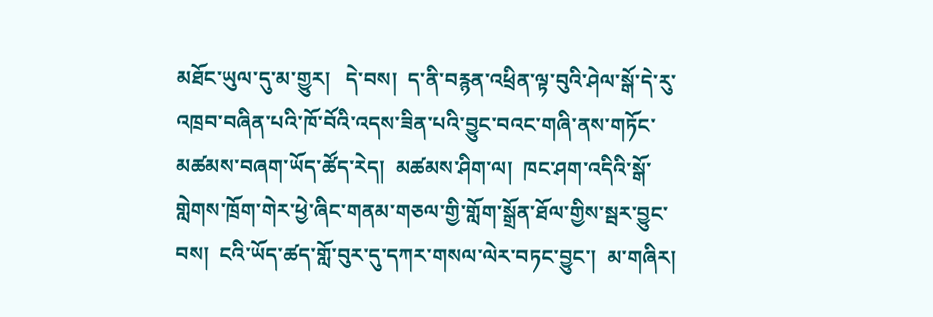མཐོང་ཡུལ་དུ་མ་གྱུར།   དེ་བས།  ད་ནི་བརྙན་འཕྲིན་ལྟ་བུའི་ཤེལ་སྒོ་དེ་རུ་འཁྲབ་བཞིན་པའི་ཁོ་བོའི་འདས་ཟིན་པའི་བྱུང་བའང་གཞི་ནས་གཏོང་མཚམས་བཞག་ཡོད་ཚོད་རེད།  མཚམས་ཤིག་ལ།  ཁང་ཤག་འདིའི་སྒོ་གླེགས་ཁྲོག་གེར་ཕྱེ་ཞིང་གནམ་གཅལ་གྱི་གློག་སྒྲོན་ཐོལ་གྱིས་སྦར་བྱུང་བས།  ངའི་ཡོད་ཚད་གློ་བུར་དུ་དཀར་གསལ་ལེར་བཏང་བྱུང་།  མ་གཞིར།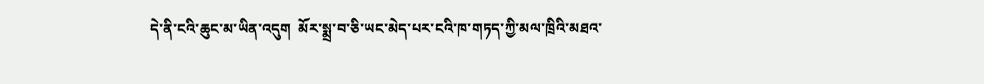དེ་ནི་ངའི་ཆུང་མ་ཡིན་འདུག  མོར་སྨྲ་བ་ཅི་ཡང་མེད་པར་ངའི་ཁ་གཏད་ཀྱི་མལ་ཁྲིའི་མཐའ་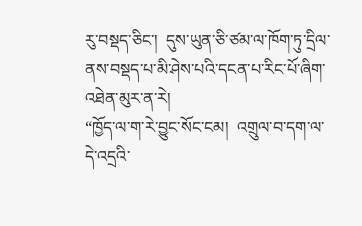རུ་བསྡད་ཅིང་།  དུས་ཡུན་ཅི་ཙམ་ལ་ཁོག་ཏུ་དྲིལ་ནས་བསྡད་པ་མི་ཤེས་པའི་དངན་པ་རིང་པོ་ཞིག་འཐེན་མུར་ན་རེ།
“ཁྱོད་ལ་ག་རེ་བྱུང་སོང་ངམ།  འགྲུལ་བ་དག་ལ་དེ་འདྲའི་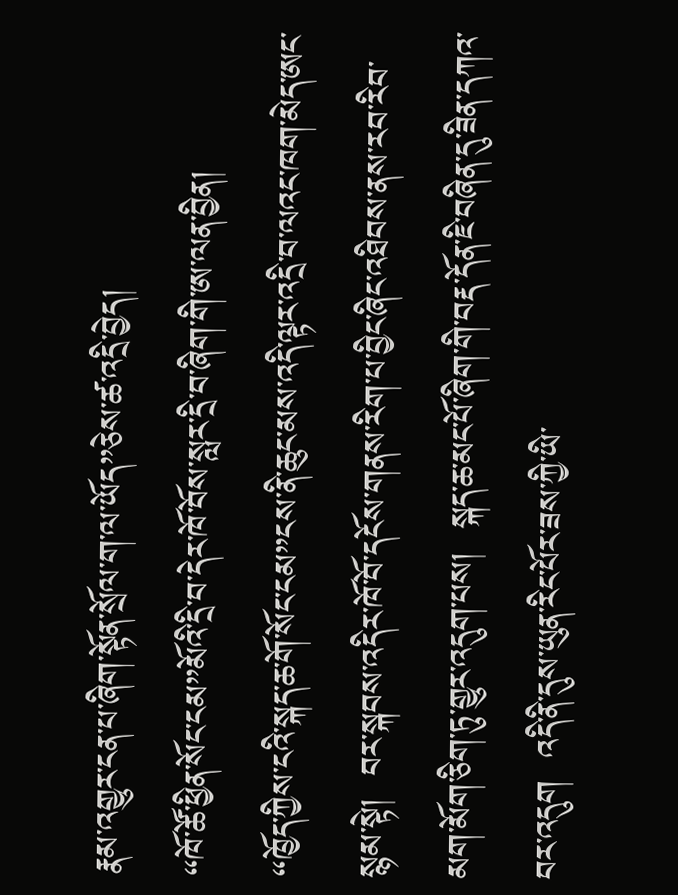རྣམ་འགྱུར་ངན་པ་ཞིག་སྟོན་སྲོལ་ག་ལ་ཡོད”ཅེས་ཚ་འདྲི་བྱེད།
“ཁོ་ཚོ་ཕྱིན་སོང་ངམ”མོའི་དྲི་བ་དེར་ཁོ་བོས་སླར་དྲི་བ་ཞིག་གི་ཨ་ལན་བྱིན།
“ཁྱོད་ཀྱིས་ངའི་སྐད་ཆ་གོ་སོང་ངམ”ངས་ནི་ཆུང་མས་འདི་ལྟར་འདྲི་བ་ལའང་ཁག་མེད་ཨང་སྙམ་སྟེ།  བར་སྐབས་འདིར་ཁོ་བོ་དངོས་གནས་རིག་པ་བྱིང་ཞིང་འཐིབས་ནས་རབ་རིབ་མག་མོག་ཅིག་ཏུ་གྱུར་འདུག་པས།  སྐད་ཆ་མང་པོ་ཞིག་གི་བརྡ་དོན་ཇི་བཞིན་དུ་ཟིན་དཀའ་བར་འདུག  འདི་ནི་དུས་ཡུན་རིང་པོར་ཟས་ཀྱི་ཡི་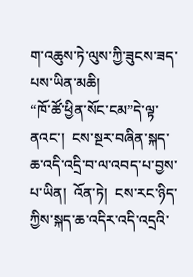ག་འཆུས་ཏེ་ལུས་ཀྱི་ཟུངས་ཟད་པས་ཡིན་མཆི།
“ཁོ་ཚོ་ཕྱིན་སོང་ངམ”དེ་ལྟ་ནའང་།  ངས་སྔར་བཞིན་སྐད་ཆ་འདི་འདྲི་བ་ལ་འབད་པ་བྱས་པ་ཡིན།  འོན་ཏེ།  ངས་རང་ཉིད་ཀྱིས་སྐད་ཆ་འདིར་འདི་འདྲའི་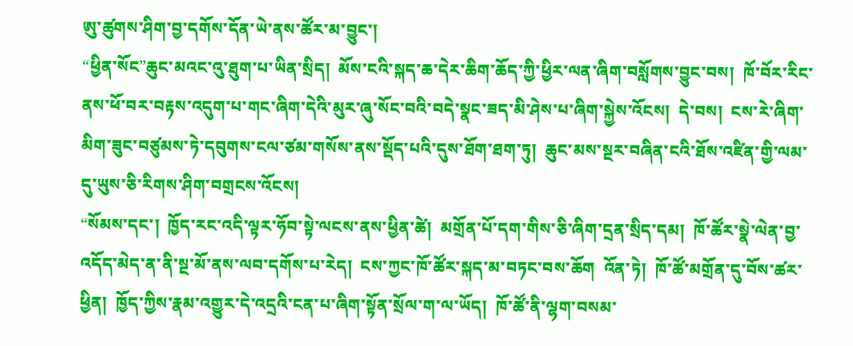ཨུ་ཚུགས་ཤིག་བྱ་དགོས་དོན་ཡེ་ནས་ཚོར་མ་བྱུང་།
“ཕྱིན་སོང”ཆུང་མའང་འུ་ཐུག་པ་ཡིན་སྲིད།  མོས་ངའི་སྐད་ཆ་དེར་ཆིག་ཆོད་ཀྱི་ཕྱིར་ལན་ཞིག་བསློགས་བྱུང་བས།  ཁོ་བོར་རིང་ནས་ཕོ་བར་བརྟས་འདུག་པ་གང་ཞིག་དེའི་མུར་ཞུ་སོང་བའི་བདེ་སྣང་ཟད་མི་ཤེས་པ་ཞིག་སྐྱེས་འོངས།  དེ་བས།  ངས་རེ་ཞིག་མིག་ཟུང་བཙུམས་ཏེ་དབུགས་ངལ་ཙམ་གསོས་ནས་སྡོད་པའི་དུས་ཐོག་ཐག་ཏུ།  ཆུང་མས་སྔར་བཞིན་ངའི་ཐོས་འཛིན་གྱི་ལམ་དུ་ཡུས་ཅི་རིགས་ཤིག་བགྲངས་འོངས།
“སོམས་དང་།  ཁྱོད་རང་འདི་ལྟར་ཧོབ་སྟེ་ལངས་ནས་ཕྱིན་ཚེ།  མགྲོན་པོ་དག་གིས་ཅི་ཞིག་དྲན་སྲིད་དམ།  ཁོ་ཚོར་སྣེ་ལེན་བྱ་འདོད་མེད་ན་ནི་སྔ་མོ་ནས་ལབ་དགོས་པ་རེད།  ངས་ཀྱང་ཁོ་ཚོར་སྐད་མ་བཏང་བས་ཆོག  འོན་ཏེ།  ཁོ་ཚོ་མགྲོན་དུ་བོས་ཚར་ཕྱིན།  ཁྱོད་ཀྱིས་རྣམ་འགྱུར་དེ་འདྲའི་ངན་པ་ཞིག་སྟོན་སྲོལ་ག་ལ་ཡོད།  ཁོ་ཚོ་ནི་ལྷག་བསམ་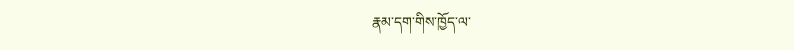རྣམ་དག་གིས་ཁྱོད་ལ་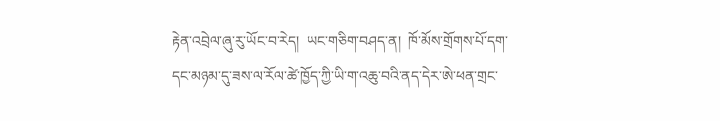རྟེན་འབྲེལ་ཞུ་རུ་ཡོང་བ་རེད།  ཡང་གཅིག་བཤད་ན།  ཁོ་མོས་གྲོགས་པོ་དག་དང་མཉམ་དུ་ཟས་ལ་རོལ་ཚེ་ཁྱོད་ཀྱི་ཡི་ག་འཆུ་བའི་ནད་དེར་ཨེ་ཕན་གྲང་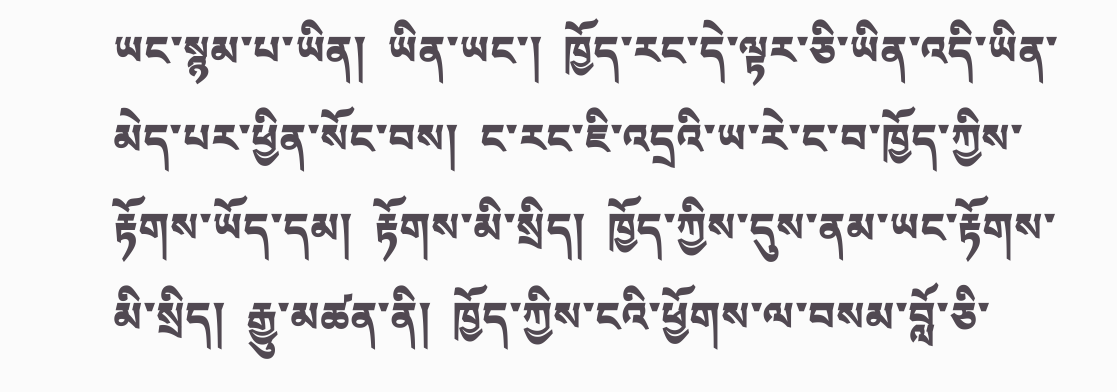ཡང་སྙམ་པ་ཡིན།  ཡིན་ཡང་།  ཁྱོད་རང་དེ་ལྟར་ཅི་ཡིན་འདི་ཡིན་མེད་པར་ཕྱིན་སོང་བས།  ང་རང་ཇི་འདྲའི་ཡ་རེ་ང་བ་ཁྱོད་ཀྱིས་རྟོགས་ཡོད་དམ།  རྟོགས་མི་སྲིད།  ཁྱོད་ཀྱིས་དུས་ནམ་ཡང་རྟོགས་མི་སྲིད།  རྒྱུ་མཚན་ནི།  ཁྱོད་ཀྱིས་ངའི་ཕྱོགས་ལ་བསམ་བློ་ཅི་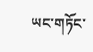ཡང་གཏོང་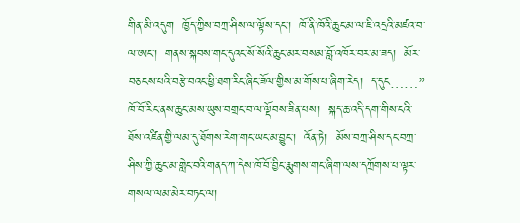གིན་མི་འདུག  ཁྱོད་ཀྱིས་བཀྲ་ཤིས་ལ་ལྟོས་དང་།  ཁོ་ནི་ཁོའི་ཆུང་མ་ལ་ཇི་འདྲའི་མཛའ་བ་ལ་ཨང་།  གནས་སྐབས་གང་དུའང་སོ་སོའི་ཆུང་མར་བསམ་བློ་འཁོར་བར་མ་ཟད།  མོར་བཅངས་པའི་བརྩེ་བའང་ཕྱི་ཐག་རིང་ཞིང་ཟོལ་གྱིས་མ་གོས་པ་ཞིག་རེད།  ད་དུང……”
ཁོ་བོ་རིང་ནས་ཆུང་མས་ཡུས་བགྲང་བ་ལ་ལྡོབས་ཟིན་པས།  སྐད་ཆ་འདི་དག་གིས་ངའི་ཐོས་འཛིན་གྱི་ལམ་དུ་ཐོགས་རེག་གང་ཡང་མ་བྱུང་།  འོན་ཏེ།  མོས་བཀྲ་ཤིས་དང་བཀྲ་ཤིས་ཀྱི་ཆུང་མ་གླེང་བའི་གནད་ཀ་དེས་ཁོ་བོ་བྱིང་རྨུགས་གང་ཞིག་ལས་དཀྲོགས་པ་ལྟར་གསལ་ལམ་མེར་བཏང་ལ།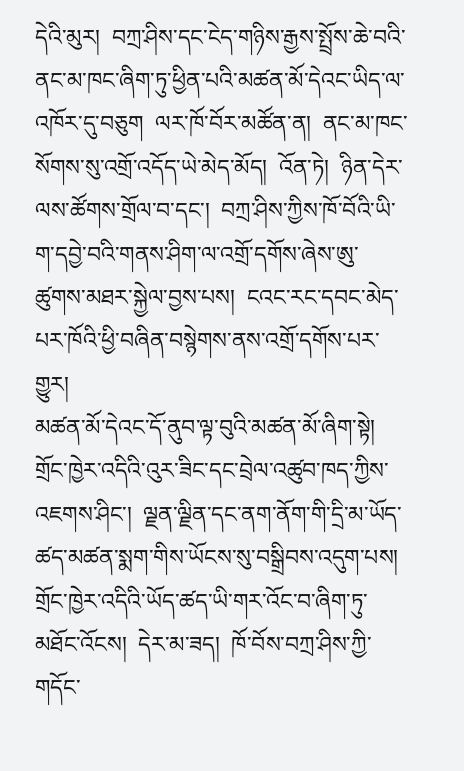དེའི་མུར།  བཀྲ་ཤིས་དང་ངེད་གཉིས་རྒྱས་སྤྲོས་ཆེ་བའི་ནང་མ་ཁང་ཞིག་ཏུ་ཕྱིན་པའི་མཚན་མོ་དེའང་ཡིད་ལ་འཁོར་དུ་བཅུག  ལར་ཁོ་བོར་མཚོན་ན།  ནང་མ་ཁང་སོགས་སུ་འགྲོ་འདོད་ཡེ་མེད་མོད།  འོན་ཏེ།  ཉིན་དེར་ལས་ཚོགས་གྲོལ་བ་དང་།  བཀྲ་ཤིས་ཀྱིས་ཁོ་བོའི་ཡི་ག་དབྱེ་བའི་གནས་ཤིག་ལ་འགྲོ་དགོས་ཞེས་ཨུ་ཚུགས་མཐར་སྐྱེལ་བྱས་པས།  ངའང་རང་དབང་མེད་པར་ཁོའི་ཕྱི་བཞིན་བསྙེགས་ནས་འགྲོ་དགོས་པར་གྱུར།
མཚན་མོ་དེའང་དོ་ནུབ་ལྟ་བུའི་མཚན་མོ་ཞིག་སྟེ།  གྲོང་ཁྱེར་འདིའི་འུར་ཟིང་དང་བྲེལ་འཚུབ་ཁད་ཀྱིས་འཇགས་ཤིང་།  ལྗན་ལྗིན་དང་ནག་ནོག་གི་དྲི་མ་ཡོད་ཚད་མཚན་སྨག་གིས་ཡོངས་སུ་བསྒྲིབས་འདུག་པས།  གྲོང་ཁྱེར་འདིའི་ཡོད་ཚད་ཡི་གར་འོང་བ་ཞིག་ཏུ་མཐོང་འོངས།  དེར་མ་ཟད།  ཁོ་བོས་བཀྲ་ཤིས་ཀྱི་གདོང་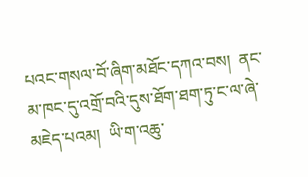པའང་གསལ་བོ་ཞིག་མཐོང་དཀའ་བས།  ནང་མ་ཁང་དུ་འགྲོ་བའི་དུས་ཐོག་ཐག་ཏུ་ང་ལ་ཞེ་མཇེད་པའམ།  ཡི་ག་འཆུ་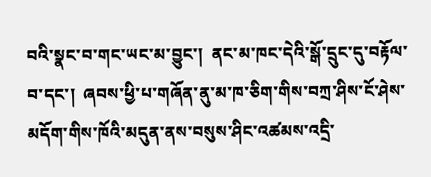བའི་སྣང་བ་གང་ཡང་མ་བྱུང་།  ནང་མ་ཁང་དེའི་སྒོ་དྲུང་དུ་བརྟོལ་བ་དང་།  ཞབས་ཕྱི་པ་གཞོན་ནུ་མ་ཁ་ཅིག་གིས་བཀྲ་ཤིས་ངོ་ཤེས་མདོག་གིས་ཁོའི་མདུན་ནས་བསུས་ཤིང་འཚམས་འདྲི་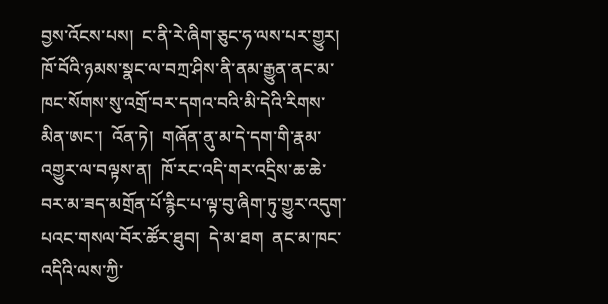བྱས་འོངས་པས།  ང་ནི་རེ་ཞིག་ཅུང་ཧ་ལས་པར་གྱུར།  ཁོ་བོའི་ཉམས་སྣང་ལ་བཀྲ་ཤིས་ནི་ནམ་རྒྱུན་ནང་མ་ཁང་སོགས་སུ་འགྲོ་བར་དགའ་བའི་མི་དེའི་རིགས་མིན་ཨང་།  འོན་ཏེ།  གཞོན་ནུ་མ་དེ་དག་གི་རྣམ་འགྱུར་ལ་བལྟས་ན།  ཁོ་རང་འདི་གར་འདྲིས་ཆ་ཆེ་བར་མ་ཟད་མགྲོན་པོ་རྙིང་པ་ལྟ་བུ་ཞིག་ཏུ་གྱུར་འདུག་པའང་གསལ་བོར་ཚོར་ཐུབ།  དེ་མ་ཐག  ནང་མ་ཁང་འདིའི་ལས་ཀྱི་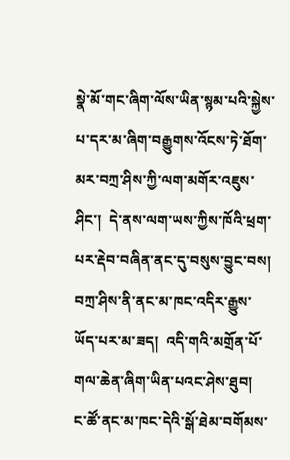སྣེ་མོ་གང་ཞིག་ལོས་ཡིན་སྙམ་པའི་སྐྱེས་པ་དར་མ་ཞིག་བརྒྱུགས་འོངས་ཏེ་ཐོག་མར་བཀྲ་ཤིས་ཀྱི་ལག་མགོར་འཇུས་ཤིང་།  དེ་ནས་ལག་ཡས་ཀྱིས་ཁོའི་ཕྲག་པར་རྡེབ་བཞིན་ནང་དུ་བསུས་བྱུང་བས།  བཀྲ་ཤིས་ནི་ནང་མ་ཁང་འདིར་རྒྱུས་ཡོད་པར་མ་ཟད།  འདི་གའི་མགྲོན་པོ་གལ་ཆེན་ཞིག་ཡིན་པའང་ཤེས་ཐུབ།
ང་ཚོ་ནང་མ་ཁང་དེའི་སྒོ་ཐེམ་བགོམས་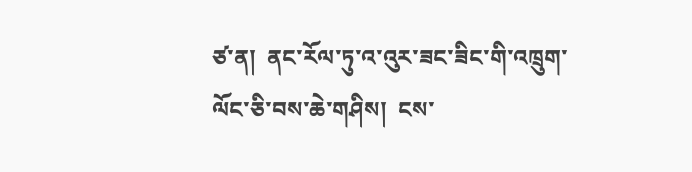ཙ་ན།  ནང་རོལ་ཏུ་འ་འུར་ཟང་ཟིང་གི་འཁྲུག་ལོང་ཅི་བས་ཆེ་གཤིས།  ངས་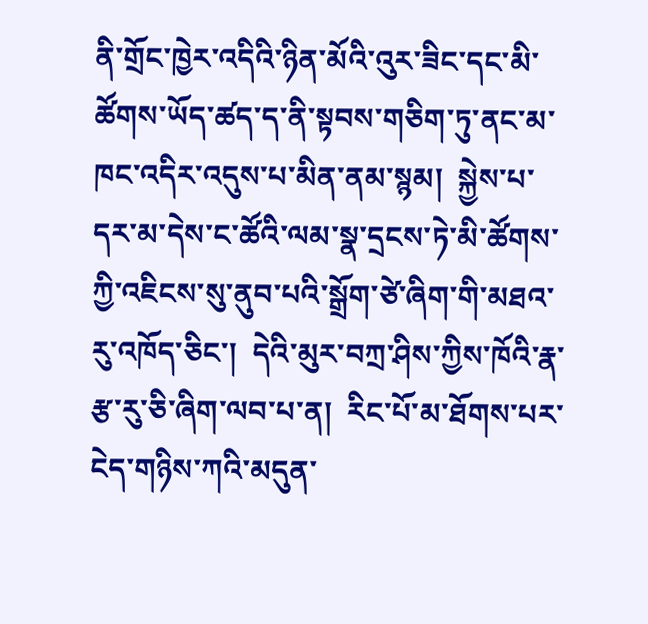ནི་གྲོང་ཁྱེར་འདིའི་ཉིན་མོའི་འུར་ཟིང་དང་མི་ཚོགས་ཡོད་ཚད་ད་ནི་སྟབས་གཅིག་ཏུ་ནང་མ་ཁང་འདིར་འདུས་པ་མིན་ནམ་སྙམ།  སྐྱེས་པ་དར་མ་དེས་ང་ཚོའི་ལམ་སྣ་དྲངས་ཏེ་མི་ཚོགས་ཀྱི་འཇིངས་སུ་ནུབ་པའི་སྒྲོག་ཙེ་ཞིག་གི་མཐའ་རུ་འཁོད་ཅིང་།  དེའི་མུར་བཀྲ་ཤིས་ཀྱིས་ཁོའི་རྣ་རྩ་རུ་ཅི་ཞིག་ལབ་པ་ན།  རིང་པོ་མ་ཐོགས་པར་ངེད་གཉིས་ཀའི་མདུན་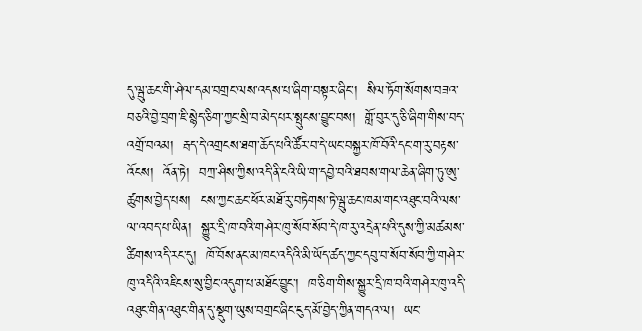དུ་ལྦུ་ཆང་གི་ཤེལ་དམ་བགྲང་ལས་འདས་པ་ཞིག་བསྟར་ཞིང་།  སིལ་ཏོག་སོགས་བཟའ་བཅའི་བྱེ་བྲག་ཇི་སྙེད་ཅིག་ཀྱང་སྲི་བ་མེད་པར་སྤུངས་བྱུང་བས།  གློ་བུར་དུ་ཅི་ཞིག་གིས་བད་འགྲོ་བའམ།  རྦད་དེ་འགྲངས་ཐག་ཆོད་པའི་ཚོར་བ་དེ་ཡང་བསྐྱར་ཁོ་བོའི་དང་ག་རུ་བརྟས་འོངས།  འོན་ཏེ།  བཀྲ་ཤིས་ཀྱིས་འདི་ནི་ངའི་ཡི་ག་དབྱེ་བའི་ཐབས་གལ་ཆེན་ཞིག་ཏུ་ཨུ་ཚུགས་བྱེད་པས།  ངས་ཀྱང་ཆང་ཕོར་མཐོ་རུ་བཏེགས་ཏེ་ལྦུ་ཆང་ཁམ་གང་འཐུང་བའི་ལས་ལ་འབད་པ་ཡིན།  སྐྱུར་དྲི་ཁ་བའི་གཤེར་ཁུ་སོབ་སོབ་དེ་ཁ་རུ་འདྲེན་པའི་དུས་ཀྱི་མཚམས་ཚིགས་འདི་རང་དུ།  ཁོ་བོས་ནང་མ་ཁང་འདིའི་མི་ཡོད་ཚད་ཀྱང་དབུ་བ་སོབ་སོབ་ཀྱི་གཤེར་ཁུ་འདིའི་འཇིངས་སུ་བྱིང་འདུག་པ་མཐོང་བྱུང་།  ཁ་ཅིག་གིས་སྐྱུར་དྲི་ཁ་བའི་གཤེར་ཁུ་འདི་འཐུང་གིན་འཐུང་གིན་དུ་སྡུག་ཡུས་བགྲང་ཞིང་ངུད་མོ་བྱེད་ཀྱིན་གདའ་ལ།  ཡང་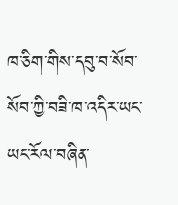ཁ་ཅིག་གིས་དབུ་བ་སོབ་སོབ་ཀྱི་བཟི་ཁ་འདིར་ཡང་ཡང་རོལ་བཞིན་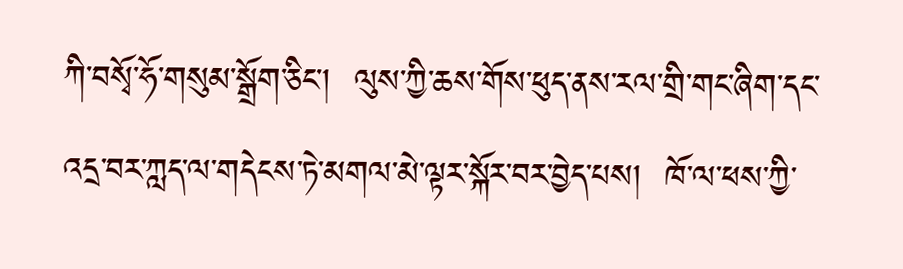ཀི་བསྭོ་ཧོ་གསུམ་སྒྲོག་ཅིང་།  ལུས་ཀྱི་ཆས་གོས་ཕུད་ནས་རལ་གྲི་གང་ཞིག་དང་འདྲ་བར་ཀླད་ལ་གདེངས་ཏེ་མགལ་མེ་ལྟར་སྐོར་བར་བྱེད་པས།  ཁོ་ལ་ཕས་ཀྱི་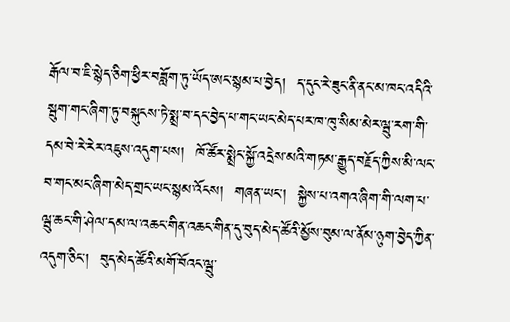རྒོལ་བ་ཇི་སྙེད་ཅིག་ཕྱིར་བཟློག་ཏུ་ཡོད་ཨང་སྙམ་པ་བྱེད།  ད་དུང་རེ་ཟུང་ནི་ནང་མ་ཁང་འདིའི་སྦུག་གང་ཞིག་ཏུ་བསྐུངས་ཏེ་སྨྲ་བ་དང་བྱེད་པ་གང་ཡང་མེད་པར་ཁ་ཁུ་སིམ་མེར་ལྦུ་རག་གི་དམ་བེ་རེ་རེར་འཇུས་འདུག་པས།  ཁོ་ཚོར་སྨྲེང་སྐྱོ་འདྲེས་མའི་གཏམ་རྒྱུད་བརྗོད་ཀྱིས་མི་ལང་བ་གང་མང་ཞིག་མེད་གྲང་ཡང་སྙམ་འོངས།  གཞན་ཡང་།  སྐྱེས་པ་འགའ་ཞིག་གི་ལག་པ་ལྦུ་ཆང་གི་ཤེལ་དམ་ལ་འཆང་གིན་འཆང་གིན་དུ་བུད་མེད་ཚོའི་མྱོས་བུམ་ལ་ནོམ་ཉུག་བྱེད་ཀྱིན་འདུག་ཅིང་།  བུད་མེད་ཚོའི་མགོ་བོའང་ལྦུ་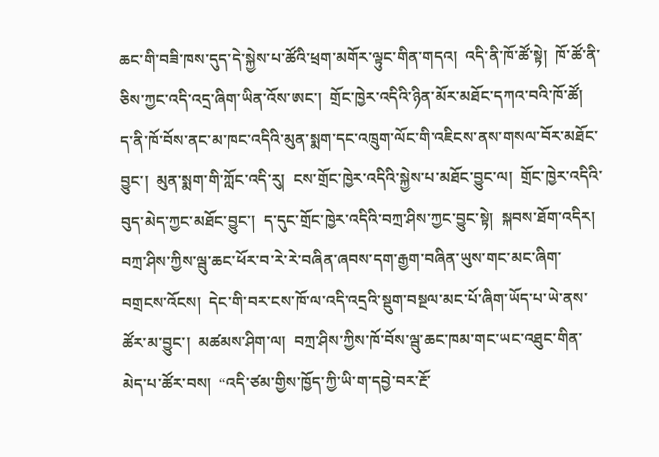ཆང་གི་བཟི་ཁས་དུད་དེ་སྐྱེས་པ་ཚོའི་ཕྲག་མགོར་ལྟུང་གིན་གདའ།  འདི་ནི་ཁོ་ཚོ་སྟེ།  ཁོ་ཚོ་ནི་ཅིས་ཀྱང་འདི་འདྲ་ཞིག་ཡིན་འོས་ཨང་།  གྲོང་ཁྱེར་འདིའི་ཉིན་མོར་མཐོང་དཀའ་བའི་ཁོ་ཚོ།  ད་ནི་ཁོ་བོས་ནང་མ་ཁང་འདིའི་མུན་སྨག་དང་འཁྲུག་ལོང་གི་འཇིངས་ནས་གསལ་བོར་མཐོང་བྱུང་།  མུན་སྨག་གི་ཀློང་འདི་རུ།  ངས་གྲོང་ཁྱེར་འདིའི་སྐྱེས་པ་མཐོང་བྱུང་ལ།  གྲོང་ཁྱེར་འདིའི་བུད་མེད་ཀྱང་མཐོང་བྱུང་།  ད་དུང་གྲོང་ཁྱེར་འདིའི་བཀྲ་ཤིས་ཀྱང་བྱུང་སྟེ།  སྐབས་ཐོག་འདིར།  བཀྲ་ཤིས་ཀྱིས་ལྦུ་ཆང་ཕོར་བ་རེ་རེ་བཞིན་ཞབས་དག་རྒྱག་བཞིན་ཡུས་གང་མང་ཞིག་བགྲངས་འོངས།  དེང་གི་བར་ངས་ཁོ་ལ་འདི་འདྲའི་སྡུག་བསྔལ་མང་པོ་ཞིག་ཡོད་པ་ཡེ་ནས་ཚོར་མ་བྱུང་།  མཚམས་ཤིག་ལ།  བཀྲ་ཤིས་ཀྱིས་ཁོ་བོས་ལྦུ་ཆང་ཁམ་གང་ཡང་འཐུང་གིན་མེད་པ་ཚོར་བས།  “འདི་ཙམ་གྱིས་ཁྱོད་ཀྱི་ཡི་ག་དབྱེ་བར་རྔོ་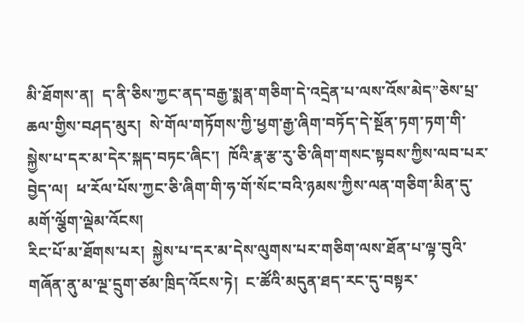མི་ཐོགས་ན།  ད་ནི་ཅིས་ཀྱང་ནད་བརྒྱ་སྨན་གཅིག་དེ་འདྲེན་པ་ལས་འོས་མེད”ཅེས་པྲ་ཆལ་གྱིས་བཤད་མུར།  སེ་གོལ་གཏོགས་ཀྱི་ཕྱག་རྒྱ་ཞིག་བཏོད་དེ་སྔོན་ཏག་ཏག་གི་སྐྱེས་པ་དར་མ་དེར་སྐད་བཏང་ཞིང་།  ཁོའི་རྣ་རྩ་རུ་ཅི་ཞིག་གསང་སྟབས་ཀྱིས་ལབ་པར་བྱེད་ལ།  ཕ་རོལ་པོས་ཀྱང་ཅི་ཞིག་གི་ཧ་གོ་སོང་བའི་ཉམས་ཀྱིས་ལན་གཅིག་མིན་དུ་མགོ་ལྕོག་ལྡེམ་འོངས།
རིང་པོ་མ་ཐོགས་པར།  སྐྱེས་པ་དར་མ་དེས་ལུགས་པར་གཅིག་ལས་ཐོན་པ་ལྟ་བུའི་གཞོན་ནུ་མ་ལྔ་དྲུག་ཙམ་ཁྲིད་འོངས་ཏེ།  ང་ཚོའི་མདུན་ཐད་རང་དུ་བསྟར་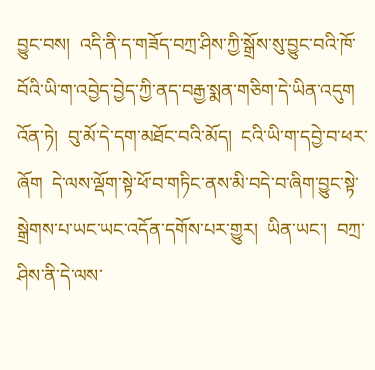བྱུང་བས།  འདི་ནི་ད་གཟོད་བཀྲ་ཤིས་ཀྱི་སྒྲོས་སུ་བྱུང་བའི་ཁོ་བོའི་ཡི་ག་འབྱེད་བྱེད་ཀྱི་ནད་བརྒྱ་སྨན་གཅིག་དེ་ཡིན་འདུག  འོན་ཏེ།  བུ་མོ་དེ་དག་མཐོང་བའི་མོད།  ངའི་ཡི་ག་དབྱེ་བ་ཕར་ཞོག  དེ་ལས་ལྡོག་སྟེ་ཕོ་བ་གཏིང་ནས་མི་བདེ་བ་ཞིག་བྱུང་སྟེ་སྒྲེགས་པ་ཡང་ཡང་འདོན་དགོས་པར་གྱུར།  ཡིན་ཡང་།  བཀྲ་ཤིས་ནི་དེ་ལས་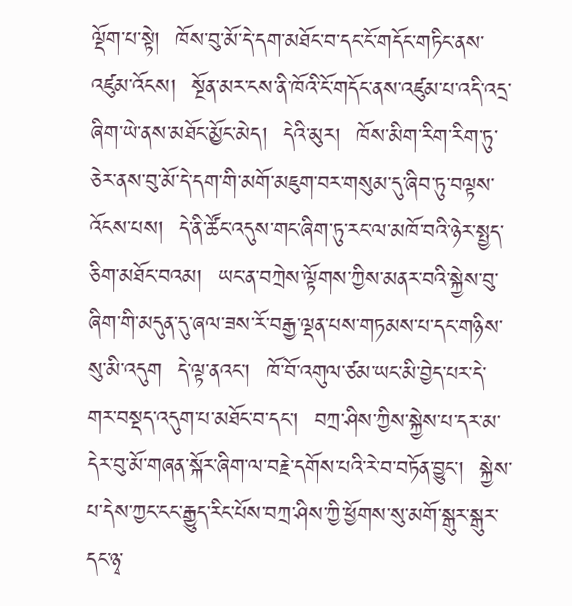ལྡོག་པ་སྟེ།  ཁོས་བུ་མོ་དེ་དག་མཐོང་བ་དང་ངོ་གདོང་གཏིང་ནས་འཛུམ་འོངས།  སྔོན་མར་ངས་ནི་ཁོའི་ངོ་གདོང་ནས་འཛུམ་པ་འདི་འདྲ་ཞིག་ཡེ་ནས་མཐོང་མྱོང་མེད།  དེའི་མུར།  ཁོས་མིག་རིག་རིག་ཏུ་ཅེར་ནས་བུ་མོ་དེ་དག་གི་མགོ་མཇུག་བར་གསུམ་དུ་ཞིབ་ཏུ་བལྟས་འོངས་པས།  དེ་ནི་ཚོང་འདུས་གང་ཞིག་ཏུ་རང་ལ་མཁོ་བའི་ཉེར་སྤྱད་ཅིག་མཐོང་བའམ།  ཡང་ན་བཀྲེས་ལྟོགས་ཀྱིས་མནར་བའི་སྐྱེས་བུ་ཞིག་གི་མདུན་དུ་ཞལ་ཟས་རོ་བརྒྱ་ལྡན་པས་གཏམས་པ་དང་གཉིས་སུ་མི་འདུག  དེ་ལྟ་ནའང་།  ཁོ་བོ་འགུལ་ཙམ་ཡང་མི་བྱེད་པར་དེ་གར་བསྡད་འདུག་པ་མཐོང་བ་དང་།  བཀྲ་ཤིས་ཀྱིས་སྐྱེས་པ་དར་མ་དེར་བུ་མོ་གཞན་སྐོར་ཞིག་ལ་བརྗེ་དགོས་པའི་རེ་བ་བཏོན་བྱུང་།  སྐྱེས་པ་དེས་ཀྱང་ངང་རྒྱུད་རིང་པོས་བཀྲ་ཤིས་ཀྱི་ཕྱོགས་སུ་མགོ་སྒུར་སྒུར་དང་ཉྭ་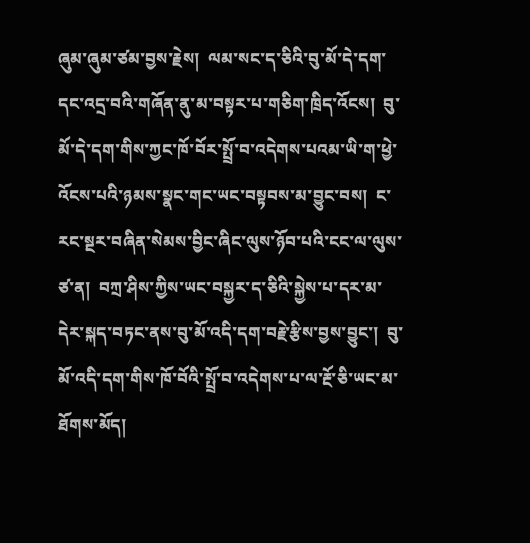ཞུམ་ཞུམ་ཙམ་བྱས་རྗེས།  ལམ་སང་ད་ཅིའི་བུ་མོ་དེ་དག་དང་འདྲ་བའི་གཞོན་ནུ་མ་བསྟར་པ་གཅིག་ཁྲིད་འོངས།  བུ་མོ་དེ་དག་གིས་ཀྱང་ཁོ་བོར་སྤྲོ་བ་འདེགས་པའམ་ཡི་ག་ཕྱེ་འོངས་པའི་ཉམས་སྣང་གང་ཡང་བསྟབས་མ་བྱུང་བས།  ང་རང་སྔར་བཞིན་སེམས་བྱིང་ཞིང་ལུས་ཉོབ་པའི་ངང་ལ་ལུས་ཙ་ན།  བཀྲ་ཤིས་ཀྱིས་ཡང་བསྐྱར་ད་ཅིའི་སྐྱེས་པ་དར་མ་དེར་སྐད་བཏང་ནས་བུ་མོ་འདི་དག་བརྗེ་རྩིས་བྱས་བྱུང་།  བུ་མོ་འདི་དག་གིས་ཁོ་བོའི་སྤྲོ་བ་འདེགས་པ་ལ་རྔོ་ཅི་ཡང་མ་ཐོགས་མོད།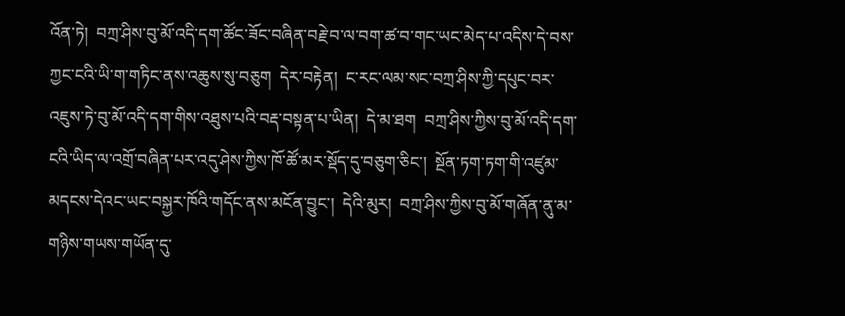འོན་ཏེ།  བཀྲ་ཤིས་བུ་མོ་འདི་དག་ཚོང་ཟོང་བཞིན་བརྗེ་བ་ལ་བག་ཚ་བ་གང་ཡང་མེད་པ་འདིས་དེ་བས་ཀྱང་ངའི་ཡི་ག་གཏིང་ནས་འཆུས་སུ་བཅུག  དེར་བརྟེན།  ང་རང་ལམ་སང་བཀྲ་ཤིས་ཀྱི་དཔུང་བར་འཇུས་ཏེ་བུ་མོ་འདི་དག་གིས་འཐུས་པའི་བརྡ་བསྟན་པ་ཡིན།  དེ་མ་ཐག  བཀྲ་ཤིས་ཀྱིས་བུ་མོ་འདི་དག་ངའི་ཡིད་ལ་འགྲོ་བཞིན་པར་འདུ་ཤེས་ཀྱིས་ཁོ་ཚོ་མར་སྡོད་དུ་བཅུག་ཅིང་།  སྔོན་ཏག་ཏག་གི་འཛུམ་མདངས་དེའང་ཡང་བསྐྱར་ཁོའི་གདོང་ནས་མངོན་བྱུང་།  དེའི་མུར།  བཀྲ་ཤིས་ཀྱིས་བུ་མོ་གཞོན་ནུ་མ་གཉིས་གཡས་གཡོན་དུ་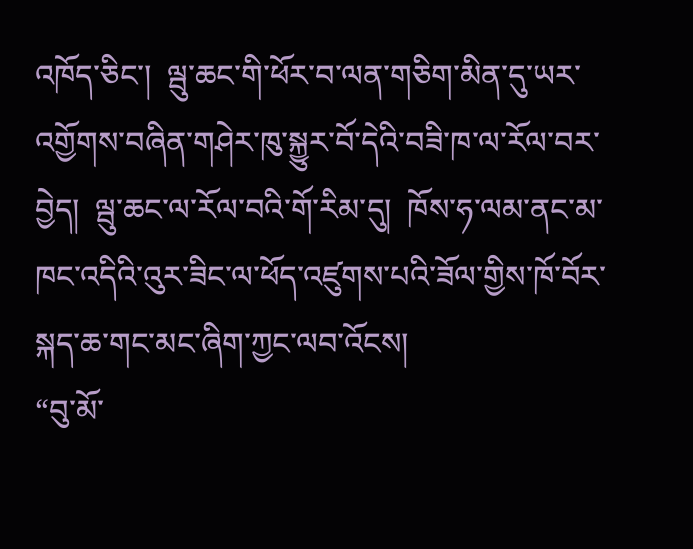འཁོད་ཅིང་།  ལྦུ་ཆང་གི་ཕོར་བ་ལན་གཅིག་མིན་དུ་ཡར་འགྱོགས་བཞིན་གཤེར་ཁུ་སྐྱུར་བོ་དེའི་བཟི་ཁ་ལ་རོལ་བར་བྱེད།  ལྦུ་ཆང་ལ་རོལ་བའི་གོ་རིམ་དུ།  ཁོས་ཧ་ལམ་ནང་མ་ཁང་འདིའི་འུར་ཟིང་ལ་ཕོད་འཛུགས་པའི་ཟོལ་གྱིས་ཁོ་བོར་སྐད་ཆ་གང་མང་ཞིག་ཀྱང་ལབ་འོངས།
“བུ་མོ་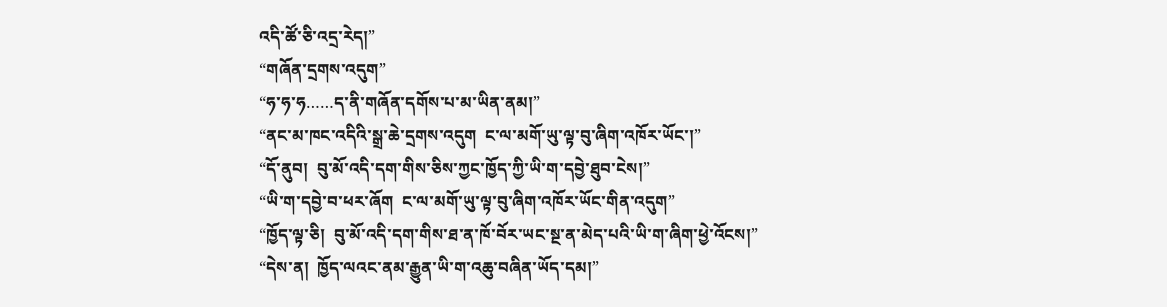འདི་ཚོ་ཅི་འདྲ་རེད།”
“གཞོན་དྲགས་འདུག”
“ཧ་ཧ་ཧ……ད་ནི་གཞོན་དགོས་པ་མ་ཡིན་ནམ།”
“ནང་མ་ཁང་འདིའི་སྒྲ་ཆེ་དྲགས་འདུག  ང་ལ་མགོ་ཡུ་ལྟ་བུ་ཞིག་འཁོར་ཡོང་།”
“དོ་ནུབ།  བུ་མོ་འདི་དག་གིས་ཅིས་ཀྱང་ཁྱོད་ཀྱི་ཡི་ག་དབྱེ་ཐུབ་ངེས།”
“ཡི་ག་དབྱེ་བ་ཕར་ཞོག  ང་ལ་མགོ་ཡུ་ལྟ་བུ་ཞིག་འཁོར་ཡོང་གིན་འདུག”
“ཁྱོད་ལྟ་ཅི།  བུ་མོ་འདི་དག་གིས་ཐ་ན་ཁོ་བོར་ཡང་སྔ་ན་མེད་པའི་ཡི་ག་ཞིག་ཕྱེ་འོངས།”
“དེས་ན།  ཁྱོད་ལའང་ནམ་རྒྱུན་ཡི་ག་འཆུ་བཞིན་ཡོད་དམ།”